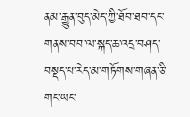ནམ་རྒྱུན་བུད་མེད་ཀྱི་ཐོབ་ཐབ་དང་གནས་བབ་ལ་སྐད་ཆ་འདྲ་བཤད་བསྡད་པ་རེད་མ་གཏོགས་གཞན་ཅི་གང་ཡང་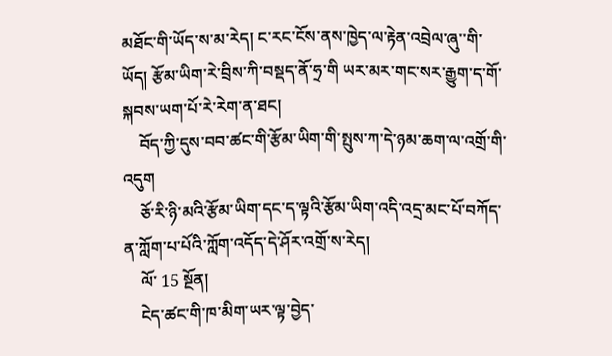མཐོང་གི་ཡོད་ས་མ་རེད། ང་རང་ངོས་ནས་ཁྱེད་ལ་རྟེན་འབྲེལ་ཞུ་་གི་ཡོད། རྩོམ་ཡིག་རེ་བྲིས་ཀི་བསྡད་ནོ་ཧྲ་གི ཡར་མར་གང་སར་རྒྱུག་ད་གོ་སྐབས་ཡག་པོ་རེ་རེག་ན་ཐང།
    བོད་ཀྱི་དུས་བབ་ཚང་གི་རྩོམ་ཡིག་གི་སྤུས་ཀ་དེ་ཉམ་ཆག་ལ་འགྲོ་གི་འདུག
    ཅོ་རི་ཉི་མའི་རྩོམ་ཡིག་དང་ད་ལྟའི་རྩོམ་ཡིག་འདི་འདྲ་མང་པོ་བཀོད་ན་ཀློག་པ་པོའི་ཀློག་འདོད་དེ་ཤོར་འགྲོ་ས་རེད།
    ལོ་ 15 སྔོན།
    ངེད་ཚང་གི་ཁ་མིག་ཡར་ལྟ་བྱེད་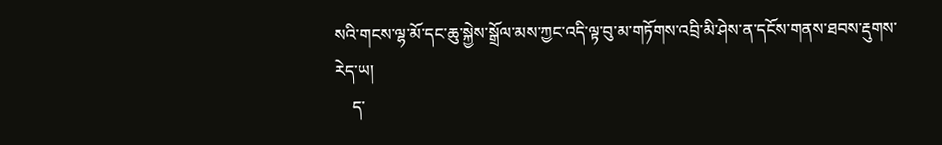སའི་གངས་ལྷ་མོ་དང་ཆུ་སྐྱེས་སྒྲོལ་མས་ཀྱང་འདི་ལྟ་བུ་མ་གཏོགས་འབྲི་མི་ཤེས་ན་དངོས་གནས་ཐབས་རྡུགས་རེད་ཡ།
    ད་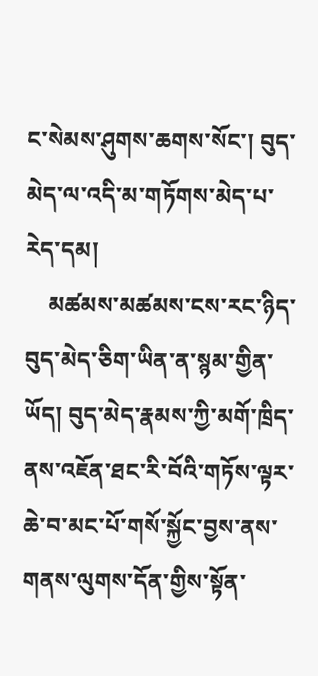ང་སེམས་ཤུགས་ཆགས་སོང་། བུད་མེད་ལ་འདི་མ་གཏོགས་མེད་པ་རེད་དམ།
    མཚམས་མཚམས་ངས་རང་ཉིད་བུད་མེད་ཅིག་ཡིན་ན་སྙམ་གྱིན་ཡོད། བུད་མེད་རྣམས་ཀྱི་མགོ་ཁྲིད་ནས་འཇོན་ཐང་རི་བོའི་གཏོས་ལྟར་ཆེ་བ་མང་པོ་གསོ་སྐྱོང་བྱས་ནས་གནས་ལུགས་དོན་གྱིས་སྟོན་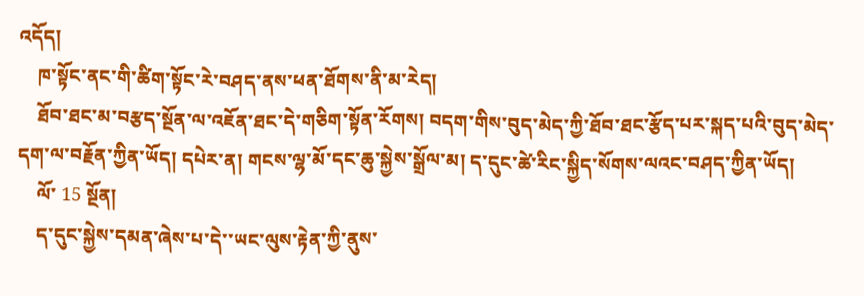འདོད།
    ཁ་སྟོང་ནང་གི་ཚིག་སྟོང་རེ་བཤད་ནས་ཕན་ཐོགས་ནི་མ་རེད།
    ཐོབ་ཐང་མ་བརྩད་སྔོན་ལ་འཇོན་ཐང་དེ་གཅིག་སྟོན་རོགས། བདག་གིས་བུད་མེད་ཀྱི་ཐོབ་ཐང་རྩོད་པར་སྐད་པའི་བུད་མེད་དག་ལ་བརྗོན་ཀྱིན་ཡོད། དཔེར་ན། གངས་ལྷ་མོ་དང་ཆུ་སྐྱེས་སྒྲོལ་མ། ད་དུང་ཚེ་རིང་སྐྱིད་སོགས་ལའང་བཤད་ཀྱིན་ཡོད།
    ལོ་ 15 སྔོན།
    ད་དུང་སྐྱེས་དམན་ཞེས་པ་དེ་་ཡང་ལུས་རྟེན་ཀྱི་ནུས་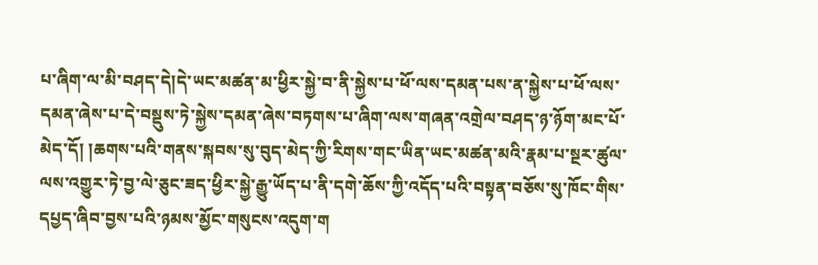པ་ཞིག་ལ་མི་བཤད་དེ།དེ་ཡང་མཚན་མ་ཕྱིར་སྐྱེ་བ་ནི་སྐྱེས་པ་ཕོ་ལས་དམན་པས་ན་སྐྱེས་པ་ཕོ་ལས་དམན་ཞེས་པ་དེ་བསྡུས་ཏེ་སྐྱེས་དམན་ཞེས་བཏགས་པ་ཞིག་ལས་གཞན་འགྲེལ་བཤད་ཉ་ཉོག་མང་པོ་མེད་དོ། །ཆགས་པའི་གནས་སྐབས་སུ་བུད་མེད་ཀྱི་རིགས་གང་ཡིན་ཡང་མཚན་མའི་རྣམ་པ་སྔར་ཚུལ་ལས་འགྱུར་ཏེ་བྱ་ལེ་ཅུང་ཟད་ཕྱིར་སྐྱེ་རྒྱུ་ཡོད་པ་ནི་དགེ་ཆོས་ཀྱི་འདོད་པའི་བསྟན་བཅོས་སུ་ཁོང་གིས་དཔྱད་ཞིབ་བྱས་པའི་ཉམས་མྱོང་གསུངས་འདུག་ག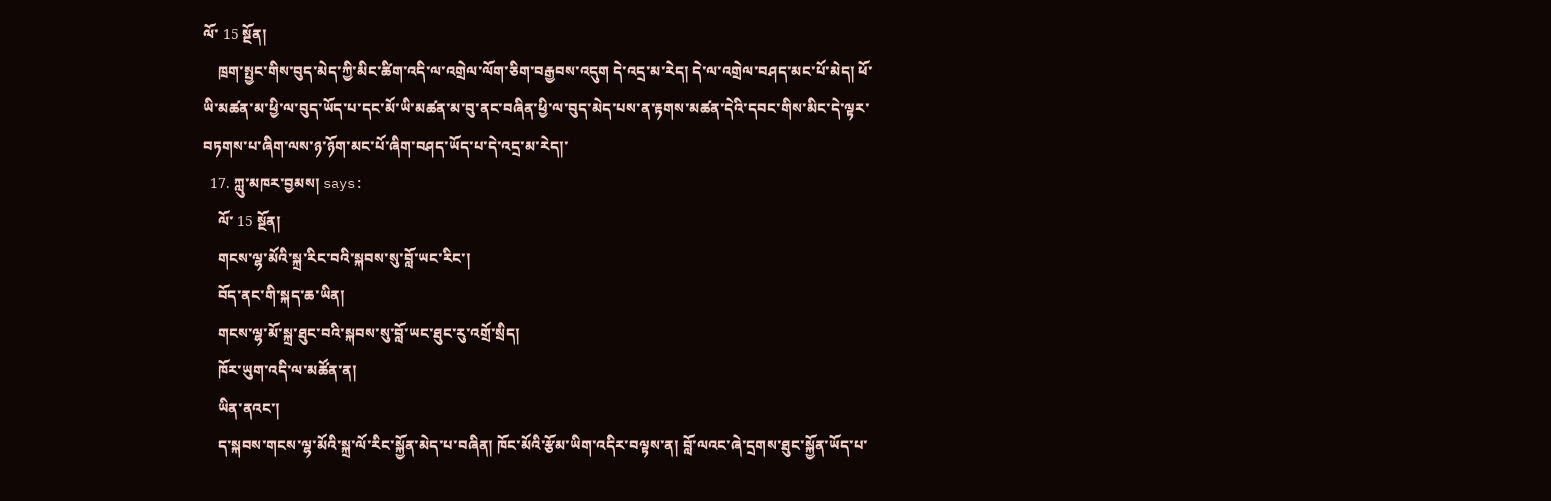ལོ་ 15 སྔོན།
    ཁྲག་སྤྱང་གིས་བུད་མེད་ཀྱི་མིང་ཚིག་འདི་ལ་འགྲེལ་ལོག་ཅིག་བརྒྱབས་འདུག དེ་འདྲ་མ་རེད། དེ་ལ་འགྲེལ་བཤད་མང་པོ་མེད། ཕོ་ཡི་མཚན་མ་ཕྱི་ལ་བུད་ཡོད་པ་དང་མོ་ཡི་མཚན་མ་བུ་ནང་བཞིན་ཕྱི་ལ་བུད་མེད་པས་ན་རྟགས་མཚན་དེའི་དབང་གིས་མིང་དེ་ལྟར་བཏགས་པ་ཞིག་ལས་ཉ་ཉོག་མང་པོ་ཞིག་བཤད་ཡོད་པ་དེ་འདྲ་མ་རེད།་
  17. ཀླུ་མཁར་བྱམས། says:
    ལོ་ 15 སྔོན།
    གངས་ལྷ་མོའི་སྐྲ་རིང་བའི་སྐབས་སུ་བློ་ཡང་རིང་།
    བོད་ནང་གི་སྐད་ཆ་ཡིན།
    གངས་ལྷ་མོ་སྐྲ་ཐུང་བའི་སྐབས་སུ་བློ་ཡང་ཐུང་རུ་འགྲོ་སྲིད།
    ཁོར་ཡུག་འདི་ལ་མཚོན་ན།
    ཡིན་ནའང་།
    ད་སྐབས་གངས་ལྷ་མོའི་སྐྲ་ལོ་རིང་སྐྱོན་མེད་པ་བཞིན། ཁོང་མོའི་རྩོམ་ཡིག་འདིར་བལྟས་ན། བློ་ལའང་ཞེ་དྲགས་ཐུང་སྐྱོན་ཡོད་པ་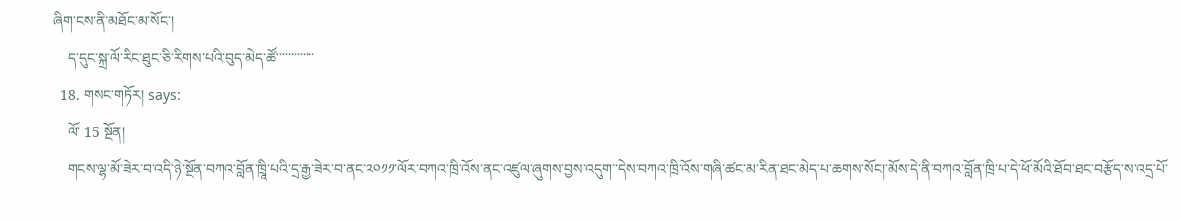ཞིག་ངས་ནི་མཐོང་མ་སོང་།
    ད་དུང་སྐྲ་ལོ་རིང་ཐུང་ཅི་རིགས་པའི་བུད་མེད་ཚོ་་་་་་་་་་་་་
  18. གསང་གཏོར། says:
    ལོ་ 15 སྔོན།
    གངས་ལྷ་མོ་ཟེར་བ་འདི་ཉེ་སྔོན་བཀའ་བློན་ཁྲཱི་པའི་དྲ་རྒྱ་ཟེར་བ་ནང་༢༠༡༡་ལོར་བཀའ་ཁྲི་འོས་ནང་འཛུལ་ཞུགས་བྱས་འདུག་་དེས་བཀའ་ཁྲི་འོས་གཞི་ཚང་མ་རིན་ཐང་མེད་པ་ཆགས་སོང།་མོས་དེ་ནི་བཀའ་བློན་ཁྲི་པ་དེ་ཕོ་མོའི་ཐོབ་ཐང་བརྩོད་ས་འདྲ་པོ་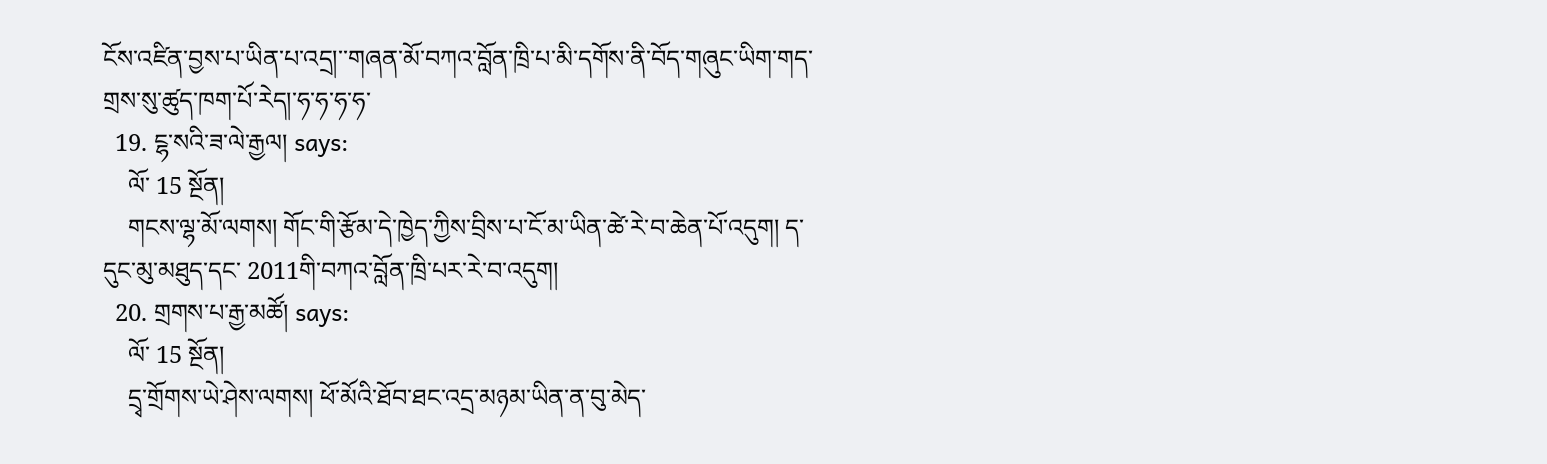ངོས་འཛིན་བྱས་པ་ཡིན་པ་འདྲ།་་གཞན་མོ་བཀའ་བློན་ཁྲི་པ་མི་དགོས་ནི་བོད་གཞུང་ཡིག་གད་གྲས་སུ་ཚུད་ཁག་པོ་རེད།་ཧ་ཧ་ཧ་ཧ་
  19. ངྷ་སའི་ཟ་ལེ་རྒྱལ། says:
    ལོ་ 15 སྔོན།
    གངས་ལྷ་མོ་ལགས། གོང་གི་རྩོམ་དེ་ཁྱེད་ཀྱིས་བྲིས་པ་ངོ་མ་ཡིན་ཚེ་རེ་བ་ཆེན་པོ་འདུག། ད་དུང་མུ་མཐུད་དང་ 2011གི་བཀའ་བློན་ཁྲི་པར་རེ་བ་འདུག།
  20. གྲགས་པ་རྒྱ་མཚོ། says:
    ལོ་ 15 སྔོན།
    དྲྭ་གྲོགས་ཡེ་ཤེས་ལགས། ཕོ་མོའི་ཐོབ་ཐང་འདྲ་མཉམ་ཡིན་ན་བུ་མེད་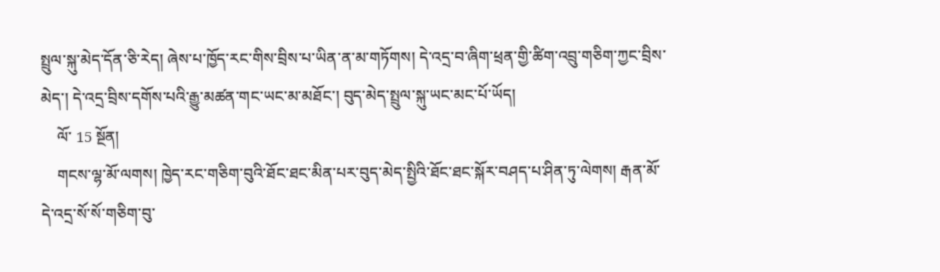སྤྲུལ་སྐུ་མེད་དོན་ཅི་རེད། ཞེས་པ་ཁྱོད་རང་གིས་བྲིས་པ་ཡིན་ན་མ་གཏོགས། དེ་འདྲ་བ་ཞིག་ཕྲན་གྱི་ཚིག་འབྲུ་གཅིག་ཀྱང་བྲིས་མེད་། དེ་འདྲ་བྲིས་དགོས་པའི་རྒྱུ་མཚན་གང་ཡང་མ་མཐོང་། བུད་མེད་སྤྲུལ་སྐུ་ཡང་མང་པོ་ཡོད།
    ལོ་ 15 སྔོན།
    གངས་ལྷ་མོ་ལགས། ཁྱེད་རང་གཅིག་བུའི་ཐོང་ཐང་མིན་པར་བུད་མེད་སྤྱིའི་ཐོང་ཐང་སྐོར་བཤད་པ་ཤིན་ཏུ་ལེགས། རྒན་མོ་དེ་འདྲ་སོ་སོ་གཅིག་བུ་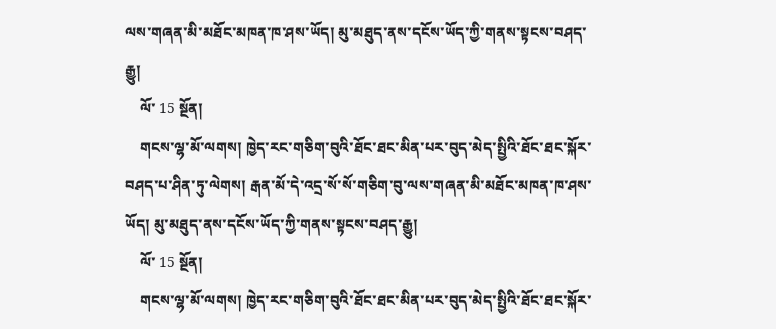ལས་གཞན་མི་མཐོང་མཁན་ཁ་ཤས་ཡོད། མུ་མཐུད་ནས་དངོས་ཡོད་ཀྱི་གནས་སྟངས་བཤད་རྒྱུ།
    ལོ་ 15 སྔོན།
    གངས་ལྷ་མོ་ལགས། ཁྱེད་རང་གཅིག་བུའི་ཐོང་ཐང་མིན་པར་བུད་མེད་སྤྱིའི་ཐོང་ཐང་སྐོར་བཤད་པ་ཤིན་ཏུ་ལེགས། རྒན་མོ་དེ་འདྲ་སོ་སོ་གཅིག་བུ་ལས་གཞན་མི་མཐོང་མཁན་ཁ་ཤས་ཡོད། མུ་མཐུད་ནས་དངོས་ཡོད་ཀྱི་གནས་སྟངས་བཤད་རྒྱུ།
    ལོ་ 15 སྔོན།
    གངས་ལྷ་མོ་ལགས། ཁྱེད་རང་གཅིག་བུའི་ཐོང་ཐང་མིན་པར་བུད་མེད་སྤྱིའི་ཐོང་ཐང་སྐོར་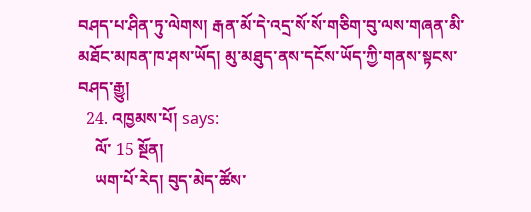བཤད་པ་ཤིན་ཏུ་ལེགས། རྒན་མོ་དེ་འདྲ་སོ་སོ་གཅིག་བུ་ལས་གཞན་མི་མཐོང་མཁན་ཁ་ཤས་ཡོད། མུ་མཐུད་ནས་དངོས་ཡོད་ཀྱི་གནས་སྟངས་བཤད་རྒྱུ།
  24. འཁྱམས་པོ། says:
    ལོ་ 15 སྔོན།
    ཡག་པོ་རེད། བུད་མེད་ཚོས་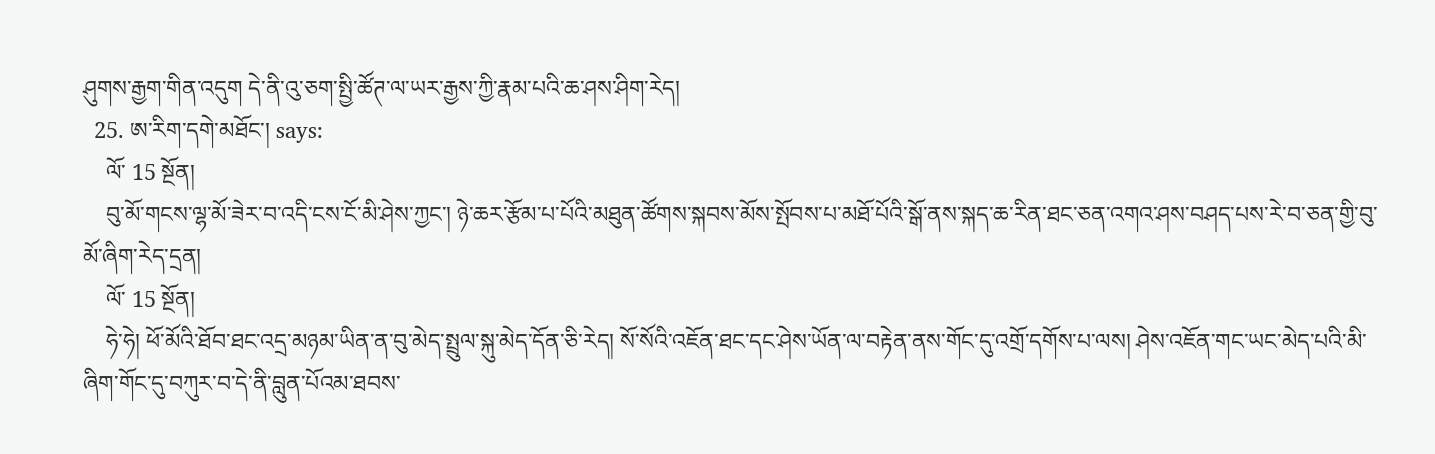ཤུགས་རྒྱག་གིན་འདུག དེ་ནི་འུ་ཅག་སྤྱི་ཚོཊ་ལ་ཡར་རྒྱས་ཀྱི་རྣམ་པའི་ཆ་ཤས་ཤིག་རེད།
  25. ཨ་རིག་དགེ་མཐོང་། says:
    ལོ་ 15 སྔོན།
    བུ་མོ་གངས་ལྷ་མོ་ཟེར་བ་འདི་ངས་ངོ་མི་ཤེས་ཀྱང་། ཉེ་ཆར་རྩོམ་པ་པོའི་མཐུན་ཚོགས་སྐབས་མོས་སྤོབས་པ་མཐོ་པོའི་སྒོ་ནས་སྐད་ཆ་རིན་ཐང་ཅན་འགའ་ཤས་བཤད་པས་རེ་བ་ཅན་གྱི་བུ་མོ་ཞིག་རེད་དྲན།
    ལོ་ 15 སྔོན།
    ཧེ་ཧེ། ཕོ་མོའི་ཐོབ་ཐང་འདྲ་མཉམ་ཡིན་ན་བུ་མེད་སྤྲུལ་སྐུ་མེད་དོན་ཅི་རེད། སོ་སོའི་འཇོན་ཐང་དང་ཤེས་ཡོན་ལ་བརྟེན་ནས་གོང་དུ་འགྲོ་དགོས་པ་ལས། ཤེས་འཇོན་གང་ཡང་མེད་པའི་མི་ཞིག་གོང་དུ་བཀུར་བ་དེ་ནི་བླུན་པོའམ་ཐབས་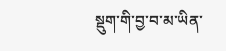སྡུག་གི་བྱ་བ་མ་ཡིན་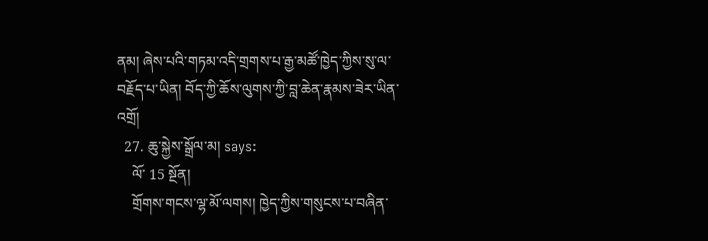ནམ། ཞེས་པའི་གཏམ་འདི་གྲགས་པ་རྒྱ་མཚོ་ཁྱེད་ཀྱིས་སུ་ལ་བརྗོད་པ་ཡིན། བོད་ཀྱི་ཆོས་ལུགས་ཀྱི་བླ་ཆེན་རྣམས་ཟེར་ཡིན་འགྲོ།
  27. ཆུ་སྐྱེས་སྒྲོལ་མ། says:
    ལོ་ 15 སྔོན།
    གྲོགས་གངས་ལྷ་མོ་ལགས། ཁྱེད་ཀྱིས་གསུངས་པ་བཞིན་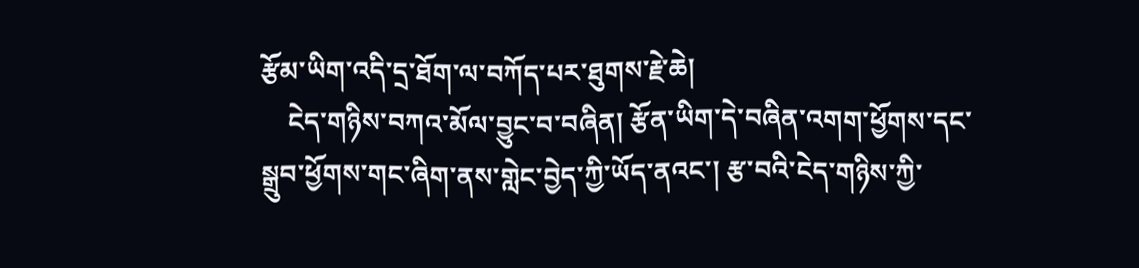རྩོམ་ཡིག་འདི་དྲ་ཐོག་ལ་བཀོད་པར་ཐུགས་རྗེ་ཆེ།
    ངེད་གཉིས་བཀའ་མོལ་བྱུང་བ་བཞིན། རྩོན་ཡིག་དེ་བཞིན་འགག་ཕྱོགས་དང་སྒྲུབ་ཕྱོགས་གང་ཞིག་ནས་གླེང་བྱེད་ཀྱི་ཡོད་ནའང་། རྩ་བའི་ངེད་གཉིས་ཀྱི་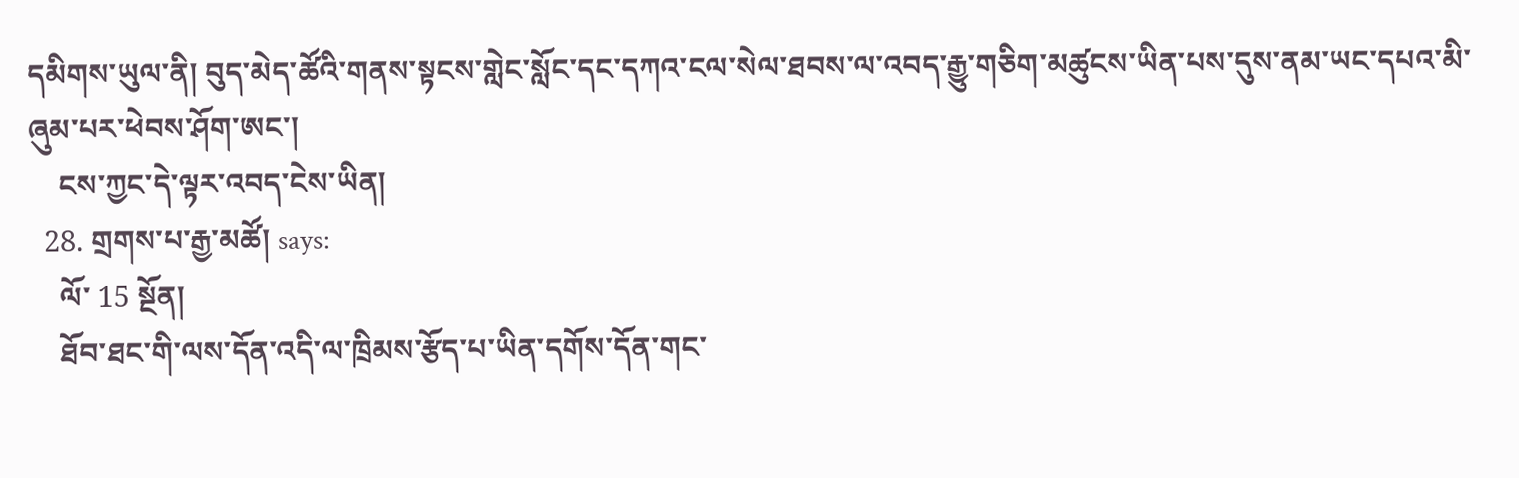དམིགས་ཡུལ་ནི། བུད་མེད་ཚོའི་གནས་སྟངས་གླེང་སློང་དང་དཀའ་ངལ་སེལ་ཐབས་ལ་འབད་རྒྱུ་གཅིག་མཚུངས་ཡིན་པས་དུས་ནམ་ཡང་དཔའ་མི་ཞུམ་པར་ཕེབས་ཤོག་ཨང་།
    ངས་ཀྱང་དེ་ལྟར་འབད་ངེས་ཡིན།
  28. གྲགས་པ་རྒྱ་མཚོ། says:
    ལོ་ 15 སྔོན།
    ཐོབ་ཐང་གི་ལས་དོན་འདི་ལ་ཁྲིམས་རྩོད་པ་ཡིན་དགོས་དོན་གང་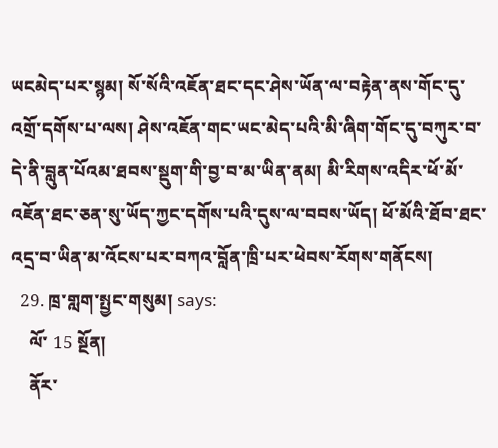ཡངམེད་པར་སྙམ། སོ་སོའི་འཇོན་ཐང་དང་ཤེས་ཡོན་ལ་བརྟེན་ནས་གོང་དུ་འགྲོ་དགོས་པ་ལས། ཤེས་འཇོན་གང་ཡང་མེད་པའི་མི་ཞིག་གོང་དུ་བཀུར་བ་དེ་ནི་བླུན་པོའམ་ཐབས་སྡུག་གི་བྱ་བ་མ་ཡིན་ནམ། མི་རིགས་འདིར་ཕོ་མོ་འཇོན་ཐང་ཅན་སུ་ཡོད་ཀྱང་དགོས་པའི་དུས་ལ་བབས་ཡོད། ཕོ་མོའི་ཐོབ་ཐང་འདྲ་བ་ཡིན་མ་འོངས་པར་བཀའ་བློན་ཁྲི་པར་ཕེབས་རོགས་གནོངས།
  29. ཁྲ་གླག་སྤྱང་གསུམ། says:
    ལོ་ 15 སྔོན།
    ནོར་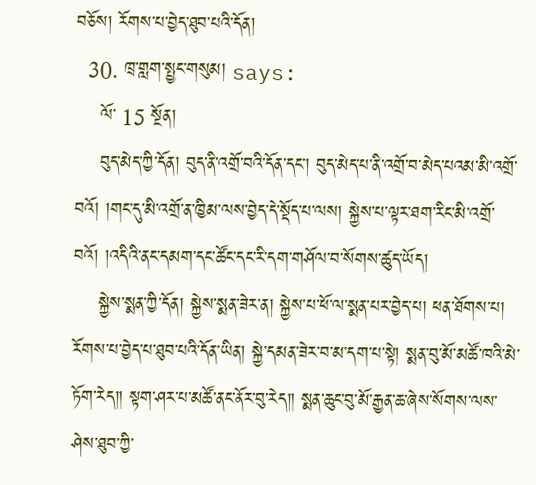བཅོས། རོགས་པ་བྱེད་ཐུབ་པའི་དོན།
  30. ཁྲ་གླག་སྤྱང་གསུམ། says:
    ལོ་ 15 སྔོན།
    བུད་མེད་ཀྱི་དོན། བུད་ནི་འགྲོ་བའི་དོན་དང་། བུད་མེད་པ་ནི་འགྲོ་བ་མེད་པའམ་མི་འགྲོ་བའོ། །གང་དུ་མི་འགྲོ་ན་ཁྱིམ་ལས་བྱེད་དེ་སྡོད་པ་ལས། སྐྱེས་པ་ལྟར་ཐག་རིང་མི་འགྲོ་བའོ། །འདིའི་ནང་དམག་དང་ཚོང་དང་རི་དག་གཤོལ་བ་སོགས་ཚུད་ཡོད།
    སྐྱེས་སྨན་ཀྱི་དོན། སྐྱེས་སྨན་ཟེར་ན། སྐྱེས་པ་ཕོ་ལ་སྨན་པར་བྱེད་པ། ཕན་ཐོགས་པ། རོགས་པ་བྱེད་པ་ཐུབ་པའི་དོན་ཡིན། སྐྱེ་དམན་ཟེར་བ་མ་དག་པ་སྟེ། སྨན་བུ་མོ་མཚོ་ཁའི་མེ་ཏོག་རེད༎ སྟག་ཤར་པ་མཚོ་ནང་ནོར་བུ་རེད༎ སྨན་ཆུང་བུ་མོ་རྒྱན་ཆ་ཞེས་སོགས་ལས་ཤེས་ཐུབ་ཀྱི་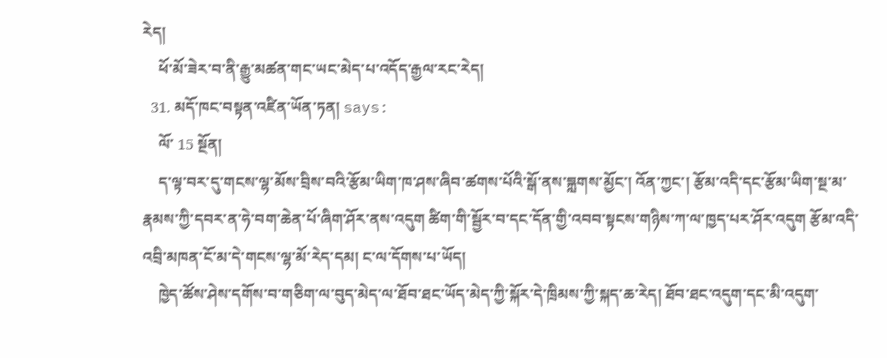རེད།
    ཕོ་མོ་ཟེར་བ་ནི་རྒྱུ་མཚན་གང་ཡང་མེད་པ་འདོད་རྒྱལ་རང་རེད།
  31. མདོ་ཁང་བསྟན་འཛིན་ཡོན་ཏན། says:
    ལོ་ 15 སྔོན།
    ད་ལྟ་བར་དུ་གངས་ལྷ་མོས་བྲིས་བའི་རྩོམ་ཡིག་ཁ་ཤས་ཞིབ་ཚགས་པོའི་སྒོ་ནས་བྐླགས་མྱོང་། འོན་ཀྱང་། རྩོམ་འདི་དང་རྩོམ་ཡིག་སྔ་མ་རྣམས་ཀྱི་དབར་ན་ཧེ་བག་ཆེན་པོ་ཞིག་ཤོར་ནས་འདུག ཚིག་གི་སྦྱོར་བ་དང་དོན་གྱི་འབབ་སྟངས་གཉིས་ཀ་ལ་ཁྱད་པར་ཤོར་འདུག རྩོམ་འདི་འབྲི་མཁན་ངོ་མ་དེ་གངས་ལྷ་མོ་རེད་དམ། ང་ལ་དོགས་པ་ཡོད།
    ཁྱེད་ཚོས་ཤེས་དགོས་བ་གཅིག་ལ་བུད་མེད་ལ་ཐོབ་ཐང་ཡོད་མེད་ཀྱི་སྐོར་དེ་ཁྲིམས་ཀྱི་སྐད་ཆ་རེད། ཐོབ་ཐང་འདུག་དང་མི་འདུག་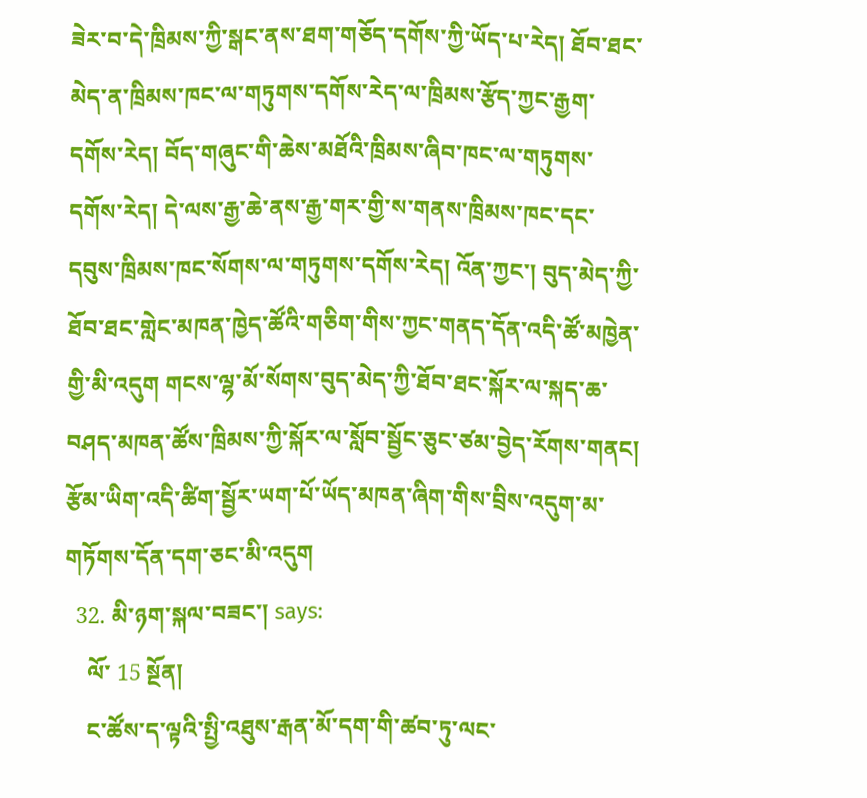ཟེར་བ་དེ་ཁྲིམས་ཀྱི་སྒང་ནས་ཐག་གཅོད་དགོས་ཀྱི་ཡོད་པ་རེད། ཐོབ་ཐང་མེད་ན་ཁྲིམས་ཁང་ལ་གཏུགས་དགོས་རེད་ལ་ཁྲིམས་རྩོད་ཀྱང་རྒྱག་དགོས་རེད། བོད་གཞུང་གི་ཆེས་མཐོའི་ཁྲིམས་ཞིབ་ཁང་ལ་གཏུགས་དགོས་རེད། དེ་ལས་རྒྱ་ཆེ་ནས་རྒྱ་གར་གྱི་ས་གནས་ཁྲིམས་ཁང་དང་དབུས་ཁྲིམས་ཁང་སོགས་ལ་གཏུགས་དགོས་རེད། འོན་ཀྱང་། བུད་མེད་ཀྱི་ཐོབ་ཐང་གླེང་མཁན་ཁྱེད་ཚོའི་གཅིག་གིས་ཀྱང་གནད་དོན་འདི་ཚོ་མཁྱེན་གྱི་མི་འདུག གངས་ལྷ་མོ་སོགས་བུད་མེད་ཀྱི་ཐོབ་ཐང་སྐོར་ལ་སྐད་ཆ་བཤད་མཁན་ཚོས་ཁྲིམས་ཀྱི་སྐོར་ལ་སློབ་སྦྱོང་ཅུང་ཙམ་བྱེད་རོགས་གནང། རྩོམ་ཡིག་འདི་ཚིག་སྦྱོར་ཡག་པོ་ཡོད་མཁན་ཞིག་གིས་བྲིས་འདུག་མ་གཏོགས་དོན་དག་ཅང་མི་འདུག
  32. མི་ཉག་སྐལ་བཟང་། says:
    ལོ་ 15 སྔོན།
    ང་ཚོས་ད་ལྟའི་སྤྱི་འཐུས་རྒན་མོ་དག་གི་ཚབ་ཏུ་ལང་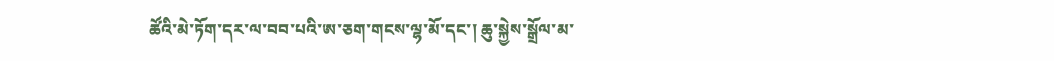ཚོའི་མེ་ཏོག་དར་ལ་བབ་པའི་ཨ་ཅག་གངས་ལྷ་མོ་དང་། ཆུ་སྐྱེས་སྒྲོལ་མ་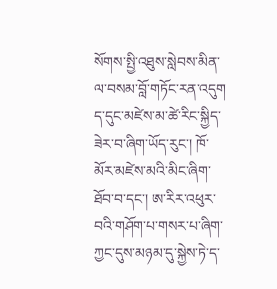སོགས་སྤྱི་འཐུས་སླེབས་མིན་ལ་བསམ་བློ་གཏོང་རན་འདུག ད་དུང་མཛེས་མ་ཚེ་རིང་སྐྱིད་ཟེར་བ་ཞིག་ཡོད་རུང་། ཁོ་མོར་མཛེས་མའི་མིང་ཞིག་ཐོབ་བ་དང་། ཨ་རིར་འཕུར་བའི་གཤོག་པ་གསར་པ་ཞིག་ཀྱང་དུས་མཉམ་དུ་སྐྱེས་ཏེ་ད་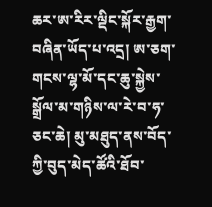ཆར་ཨ་རིར་ལྡིང་སྐོར་རྒྱག་བཞིན་ཡོད་པ་འདྲ། ཨ་ཅག་གངས་ལྷ་མོ་དང་ཆུ་སྐྱེས་སྒྲོལ་མ་གཉིས་ལ་རེ་བ་ཧ་ཅང་ཆེ། མུ་མཐུད་ནས་བོད་ཀྱི་བུད་མེད་ཚོའི་ཐོབ་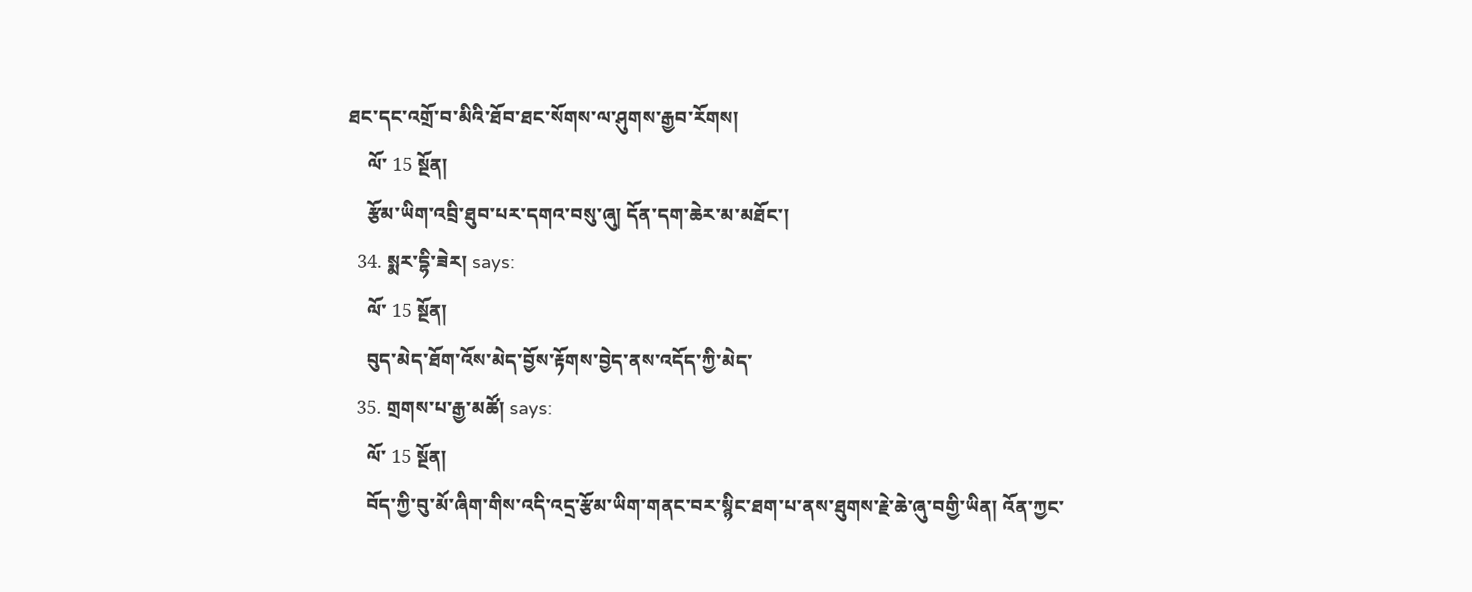ཐང་དང་འགྲོ་བ་མིའི་ཐོབ་ཐང་སོགས་ལ་ཤུགས་རྒྱབ་རོགས།
    ལོ་ 15 སྔོན།
    རྩོམ་ཡིག་འབྲི་ཐུབ་པར་དགའ་བསུ་ཞུ། དོན་དག་ཆེར་མ་མཐོང་།
  34. སྨར་དྷི་ཟེར། says:
    ལོ་ 15 སྔོན།
    བུད་མེད་ཐོག་འོས་མེད་བྱོས་རྟོགས་བྱེད་ནས་འདོད་ཀྱི་མེད་
  35. གྲགས་པ་རྒྱ་མཚོ། says:
    ལོ་ 15 སྔོན།
    བོད་ཀྱི་བུ་མོ་ཞིག་གིས་འདི་འདྲ་རྩོམ་ཡིག་གནང་བར་སྙིང་ཐག་པ་ནས་ཐུགས་རྗེ་ཆེ་ཞུ་བགྱི་ཡིན། འོན་ཀྱང་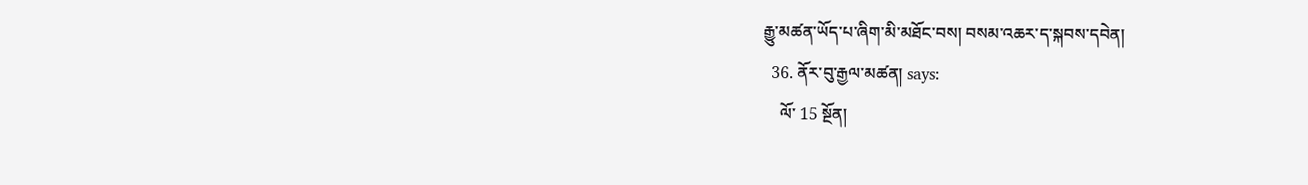རྒྱུ་མཚན་ཡོད་པ་ཞིག་མི་མཐོང་བས། བསམ་འཆར་ད་སྐབས་དབེན།
  36. ནོར་བུ་རྒྱལ་མཚན། says:
    ལོ་ 15 སྔོན།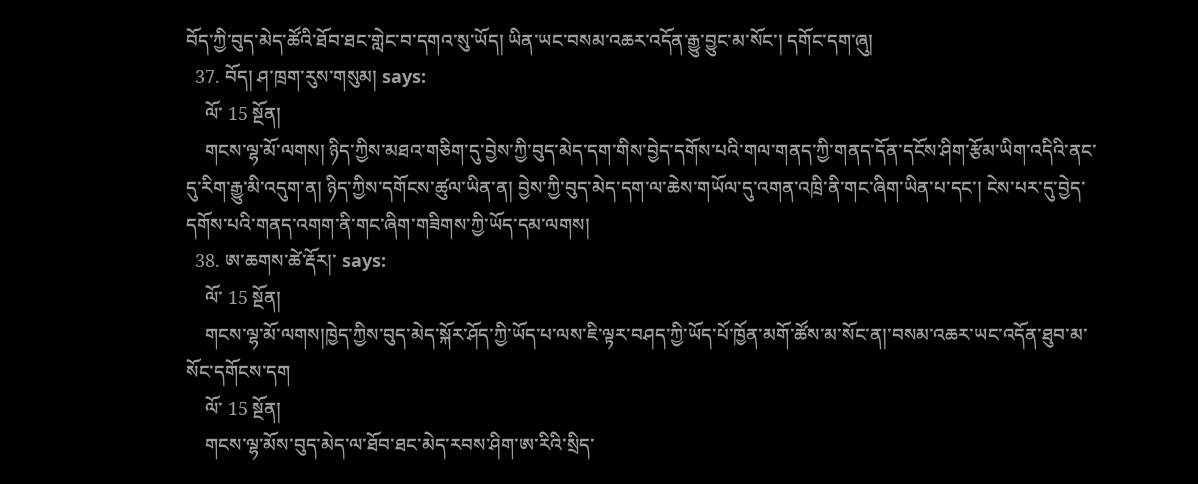བོད་ཀྱི་བུད་མེད་ཚོའི་ཐོབ་ཐང་གླེང་བ་དགའ་སུ་ཡོད། ཡིན་ཡང་བསམ་འཆར་འདོན་རྒྱུ་བྱུང་མ་སོང་། དགོང་དག་ཞུ།
  37. བོད། ཤ་ཁྲག་རུས་གསུམ། says:
    ལོ་ 15 སྔོན།
    གངས་ལྷ་མོ་ལགས། ཉིད་ཀྱིས་མཐའ་གཅིག་དུ་བྱེས་ཀྱི་བུད་མེད་དག་གིས་བྱེད་དགོས་པའི་གལ་གནད་ཀྱི་གནད་དོན་དངོས་ཤིག་རྩོམ་ཡིག་འདིའི་ནང་དུ་རིག་རྒྱུ་མི་འདུག་ན། ཉིད་ཀྱིས་དགོངས་ཚུལ་ཡིན་ན། བྱེས་ཀྱི་བུད་མེད་དག་ལ་ཆེས་གཡོལ་དུ་འགན་འཁྲི་ནི་གང་ཞིག་ཡིན་པ་དང་། ངེས་པར་དུ་བྱེད་དགོས་པའི་གནད་འགག་ནི་གང་ཞིག་གཟིགས་ཀྱི་ཡོད་དམ་ལགས།
  38. ཨ་ཆགས་ཚེ་རྡོར།་ says:
    ལོ་ 15 སྔོན།
    གངས་ལྷ་མོ་ལགས།ཁྱེད་ཀྱིས་བུད་མེད་སྐོར་ཤོད་ཀྱི་ཡོད་པ་ལས་ཇི་ལྟར་བཤད་ཀྱི་ཡོད་པོ་ཁྱོན་མགོ་ཚོས་མ་སོང་ན།་བསམ་འཆར་ཡང་འདོན་ཐུབ་མ་སོང་དགོངས་དག
    ལོ་ 15 སྔོན།
    གངས་ལྷ་མོས་བུད་མེད་ལ་ཐོབ་ཐང་མེད་རབས་ཤིག་ཨ་རིའི་སྲིད་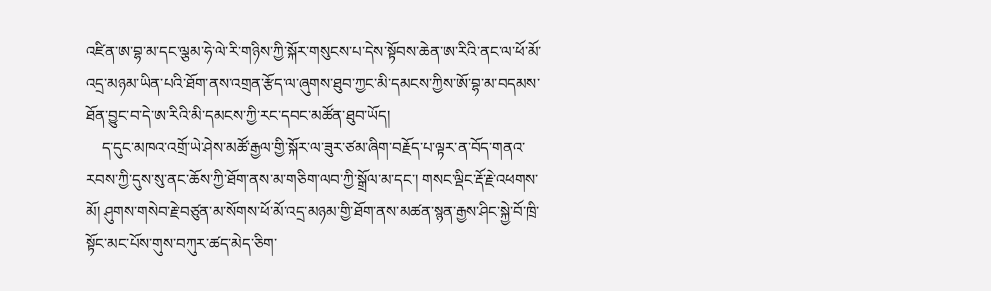འཛིན་ཨ་བྷ་མ་དང་ལྕམ་ཧེ་ལེ་རི་གཉིས་ཀྱི་སྐོར་གསུངས་པ་དེས་སྟོབས་ཆེན་ཨ་རིའི་ནང་ལ་ཕོ་མོ་འདྲ་མཉམ་ཡིན་པའི་ཐོག་ནས་འགྲན་རྩོད་ལ་ཞུགས་ཐུབ་ཀྱང་མི་དམངས་ཀྱིས་ཨོ་བྷ་མ་བདམས་ཐོན་བྱུང་བ་དེ་ཨ་རིའི་མི་དམངས་ཀྱི་རང་དབང་མཚོན་ཐུབ་ཡོད།
    ད་དུང་མཁའ་འགྲོ་ཡེ་ཤེས་མཚོ་རྒྱལ་གྱི་སྐོར་ལ་ཟུར་ཙམ་ཞིག་བརྗོད་པ་ལྟར་ན་བོད་གནའ་རབས་ཀྱི་དུས་སུ་ནང་ཆོས་ཀྱི་ཐོག་ནས་མ་གཅིག་ལབ་ཀྱི་སྒྲོལ་མ་དང་། གསང་ལྡིང་རྡོ་རྗེ་འཕགས་མོ། ཤུགས་གསེབ་རྗེ་བཙུན་མ་སོགས་ཕོ་མོ་འདྲ་མཉམ་གྱི་ཐོག་ནས་མཚན་སྙན་རྒྱས་ཤིང་སྐྱེ་བོ་ཁྲི་སྟོང་མང་པོས་གུས་བཀུར་ཚད་མེད་ཅིག་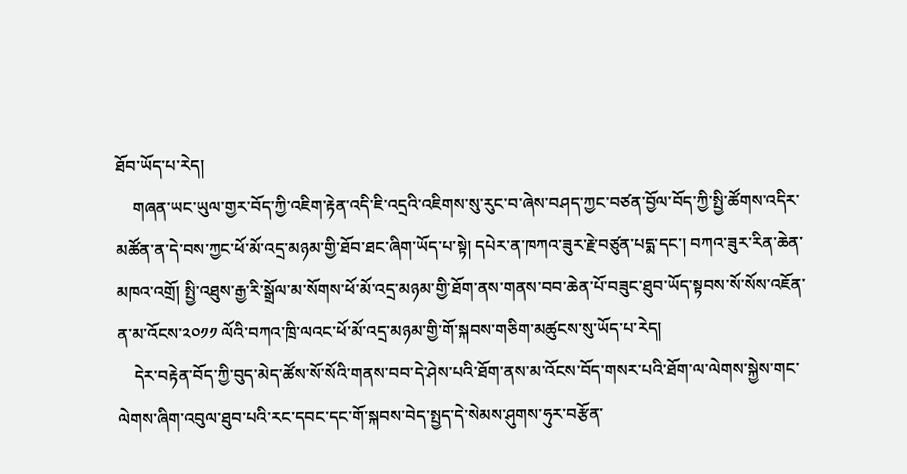ཐོབ་ཡོད་པ་རེད།
    གཞན་ཡང་ཡུལ་གྱར་བོད་ཀྱི་འཇིག་རྟེན་འདི་ཇི་འདྲའི་འཇིགས་སུ་རུང་བ་ཞེས་བཤད་ཀྱང་བཙན་བྱོལ་བོད་ཀྱི་སྤྱི་ཚོགས་འདིར་མཚོན་ན་དེ་བས་ཀྱང་ཕོ་མོ་འདྲ་མཉམ་གྱི་ཐོབ་ཐང་ཞིག་ཡོད་པ་སྟེ། དཔེར་ན་ཁཀའ་ཟུར་རྗེ་བཙུན་པདྨ་དང་། བཀའ་ཟུར་རིན་ཆེན་མཁའ་འགྲོ། སྤྱི་འཐུས་རྒྱ་རི་སྒྲོལ་མ་སོགས་ཕོ་མོ་འདྲ་མཉམ་གྱི་ཐོག་ནས་གནས་བབ་ཆེན་པོ་བཟུང་ཐུབ་ཡོད་སྟབས་སོ་སོས་འཇོན་ན་མ་འོངས་༢༠༡༡ ལོའི་བཀའ་ཁྲི་ལའང་ཕོ་མོ་འདྲ་མཉམ་གྱི་གོ་སྐབས་གཅིག་མཚུངས་སུ་ཡོད་པ་རེད།
    དེར་བརྟེན་བོད་ཀྱི་བུད་མེད་ཚོས་སོ་སོའི་གནས་བབ་དེ་ཤེས་པའི་ཐོག་ནས་མ་འོངས་བོད་གསར་པའི་ཐོག་ལ་ལེགས་སྐྱེས་གང་ལེགས་ཞིག་འབུལ་ཐུབ་པའི་རང་དབང་དང་གོ་སྐབས་བེད་སྤྱད་དེ་སེམས་ཤུགས་ཧུར་བརྩོན་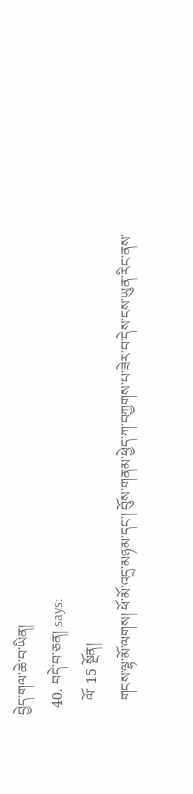བྱེད་གལ་ཆེ་བ་ཡིན།
  40. བདེ་བ་ཅན། says:
    ལོ་ 15 སྔོན།
    གངས་ལྷ་མོ་ལགས། ཕོ་མོ་འདྲ་མཉམ་དང་། བོུས་གནམ་ཕྱེད་ཀ་བཀྱགས་པ་ཟེར་བ་དེས་ངས་ཡུན་རིང་ནས་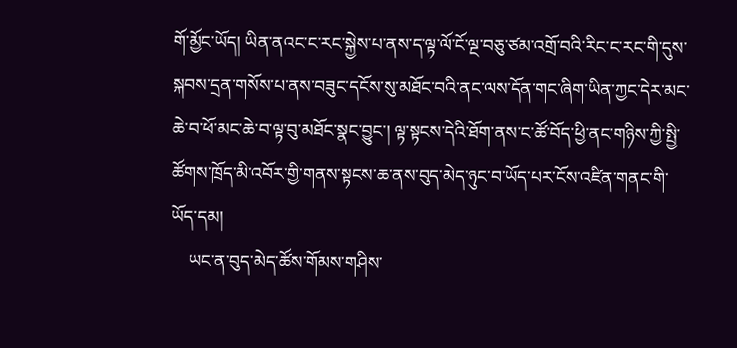གོ་མྱོང་ཡོད། ཡིན་ནའང་ང་རང་སྐྱེས་པ་ནས་ད་ལྟ་ལོ་ངོ་ལྔ་བཅུ་ཙམ་འགྲོ་བའི་རིང་ང་རང་གི་དུས་སྐབས་དྲན་གསོས་པ་ནས་བཟུང་དངོས་སུ་མཐོང་བའི་ནང་ལས་དོན་གང་ཞིག་ཡིན་ཀྱང་དེར་མང་ཆེ་བ་ཕོ་མང་ཆེ་བ་ལྟ་བུ་མཐོང་སྣང་བྱུང་། ལྟ་སྟངས་དེའི་ཐོག་ནས་ང་ཚོ་བོད་ཕྱི་ནང་གཉིས་ཀྱི་སྤྱི་ཚོགས་ཁྲོད་མི་འབོར་གྱི་གནས་སྟངས་ཆ་ནས་བུད་མེད་ཉུང་བ་ཡོད་པར་ངོས་འཛིན་གནང་གི་ཡོད་དམ།
    ཡང་ན་བུད་མེད་ཚོས་གོམས་གཤིས་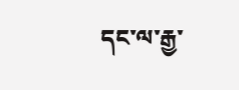དང་ལ་རྒྱ་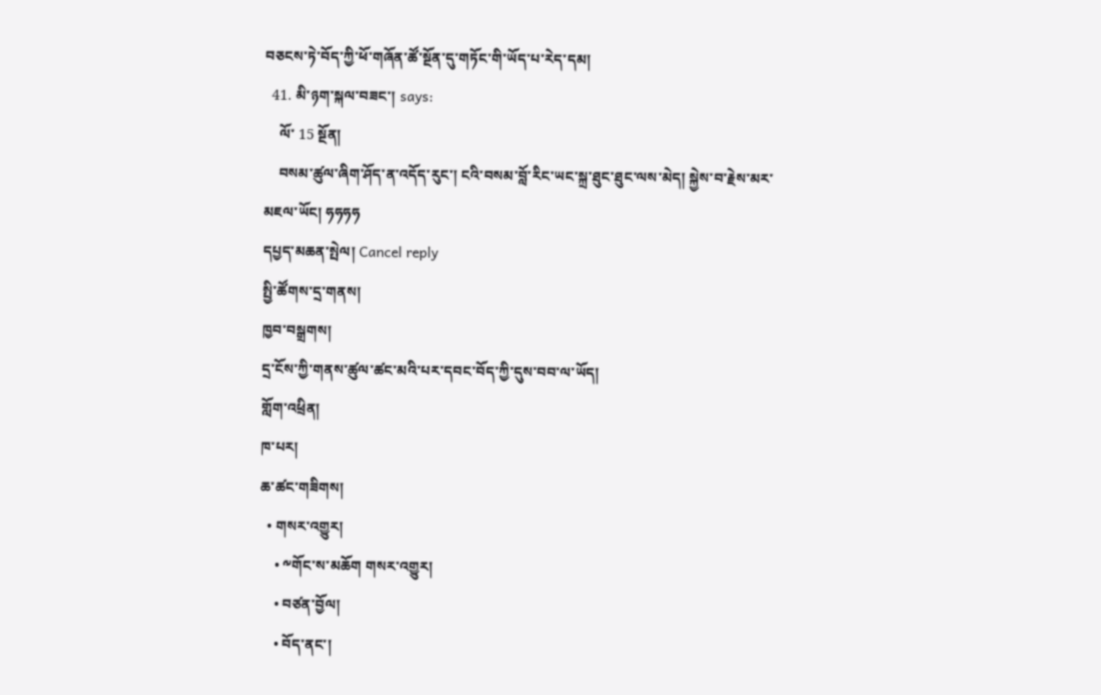བཅངས་ཏེ་བོད་ཀྱི་ཕོ་གཞོན་ཚོ་སྔོན་དུ་གཏོང་གི་ཡོད་པ་རེད་དམ།
  41. མི་ཉག་སྐལ་བཟང་། says:
    ལོ་ 15 སྔོན།
    བསམ་ཚུལ་ཞིག་ཤོད་ན་འདོད་རུང་། ངའི་བསམ་བློ་རིང་ཡང་སྐྲ་ཐུང་ཐུང་ལས་མེད། སྐྱེས་བ་རྗེས་མར་མཇལ་ཡོང། ཧཧཧཧ
དཔྱད་མཆན་སྤེལ། Cancel reply
སྤྱི་ཚོགས་དྲ་གནས།
ཁྱབ་བསྒྲགས།
དྲ་ངོས་ཀྱི་གནས་ཚུལ་ཚང་མའི་པར་དབང་བོད་ཀྱི་དུས་བབ་ལ་ཡོད།
གློག་འཕྲིན།
ཁ་པར།
ཆ་ཚང་གཟིགས།
  • གསར་འགྱུར།
    • ༸གོང་ས་མཆོག གསར་འགྱུར།
    • བཙན་བྱོལ།
    • བོད་ནང་།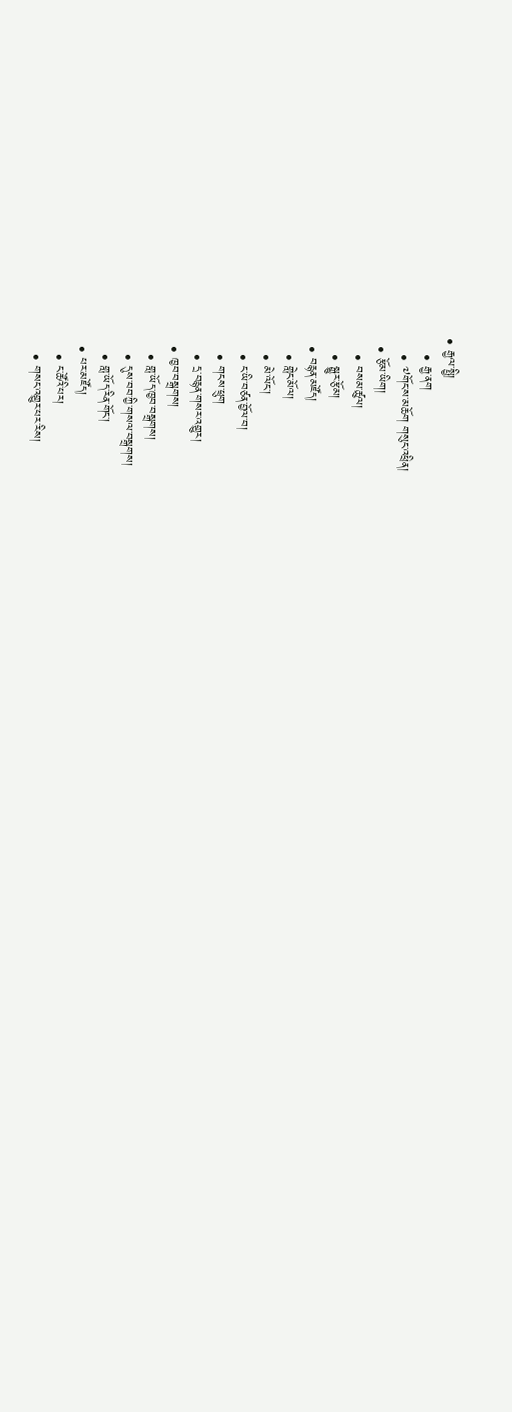• རྒྱལ་སྤྱི།
    • རྒྱ་ནག
    • ༧གོང་ས་མཆོག གསུང་འཕྲིན།
  • རྩོམ་ཡིག།
    • བསམ་ཚུལ།
    • སྒྱུར་རྩོམ།
  • བརྙན་མཛོད།
    • གླེང་མོལ།
    • མེ་ལོང་།
    • ང་ཡི་བཙན་བྱོལ་བ།
    • གངས་ཕྲུག
    • དྲ་བརྙན་གསར་འགྱུར།
  • ཁྱབ་བསྒྲགས།
    • གླ་ཡོད་ཁྱབ་བསྒྲགས།
    • དུས་བབ་ཀྱི་གསལ་བསྒྲགས།
    • གླ་ཡོད་རིན་གོང་།
  • པར་མཛོད།
    • ང་ཚོའི་པར།
    • གསང་འགྱུར་པར་རིས།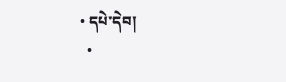• དཔེ་དེབ།
  •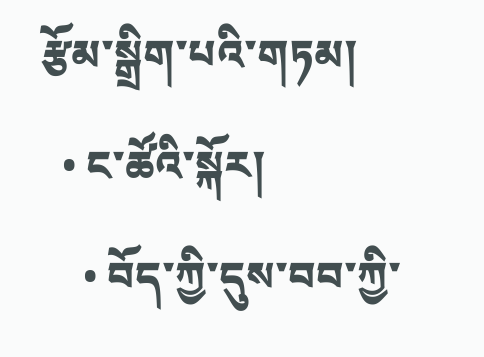རྩོམ་སྒྲིག་པའི་གཏམ།
  • ང་ཚོའི་སྐོར།
    • བོད་ཀྱི་དུས་བབ་ཀྱི་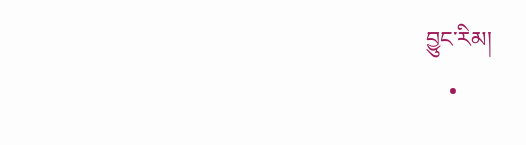བྱུང་རིམ།
    •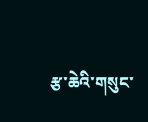རྩ་ཆེའི་གསུང་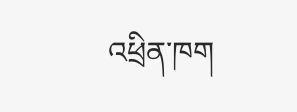འཕྲིན་ཁག